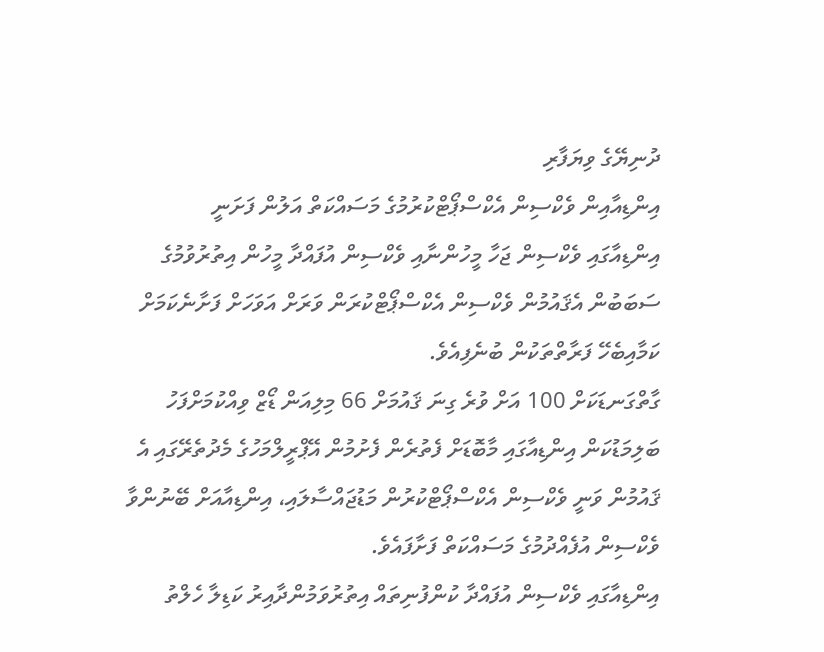ދުނިޔޭގެ ވިޔަފާރި
އިންޑިއާއިން ވެކްސިން އެކްސްޕޯޓްކުރުމުގެ މަސައްކަތް އަލުން ފަށަނީ
އިންޑިއާގައި ވެކްސިން ޖަހާ މީހުންނާއި ވެކްސިން އުފައްދާ މީހުން އިތުރުވުމުގެ ސަބަބުން އެޤައުމުން ވެކްސިން އެކްސްޕޯޓްކުރަން ވަރަށް އަވަހަށް ފަށާނެކަމަށް ކަމާއިބެހޭ ފަރާތްތަކުން ބުނެފިއެވެ.
ގާތްގަނޑަކަށް 100 އަށް ވުރެ ގިނަ ޤައުމަށް 66 މިލިއަން ޑޯޒް ވިއްކުމަށްފަހު ބަލިމަޑުކަން އިންޑިއާގައި މާބޮޑަށް ފެތުރެން ފެށުމުން އޭޕްރީލްމަހުގެ މެދުތެރޭގައި އެ ޤައުމުން ވަނީ ވެކްސިން އެކްސްޕޯޓްކުރުން މަޑުޖައްސާލައި، އިންޑިއާއަށް ބޭނުންވާ ވެކްސިން އުފެއްދުމުގެ މަސައްކަތް ފަށާފައެވެ.
އިންޑިއާގައި ވެކްސިން އުފައްދާ ކުންފުނިތައް އިތުރުވަމުންދާއިރު ކަޑިލާ ހެލްތު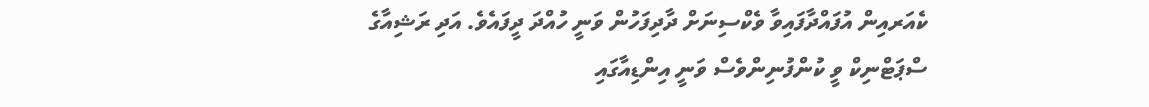ކެއަރއިން އުފައްދާފައިވާ ވެކްސިނަށް ދާދިފަހުން ވަނީ ހުއްދަ ދީފައެވެ. އަދި ރަޝިއާގެ ސްޕަޓްނިކް ވީ ކުންފުނިންވެސް ވަނީ އިންޑިއާގައި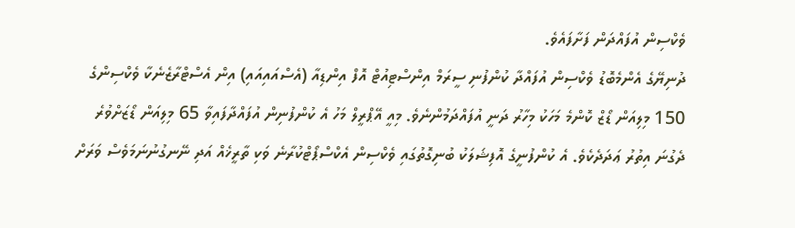ވެކްސިން އުފައްދަން ފަށާފައެވެ.
ދުނިޔޭގެ އެންމެބޮޑު ވެކްސިން އުފައްދާ ކުންފުނި ސީރަމް އިންސްޓިއުޓް އޮފް އިންޑިއާ (އެސްއައިއައި) އިން އެސްޓްރާޒެނެކާ ވެކްސިންގެ 150 މިލިއަން ޑޯޒް ކޮންމެ މަހަކު މިހާރު ދަނީ އުފައްދަމުންނެވެ. މިއީ އޭޕްރީލް މަހު އެ ކުންފުނިން އުފައްދާފައިވާ 65 މިލިއަން ޑޯޒަށްވުރެ ދެގުނަ އިތުރު ޢަދަދެކެވެ. އެ ކުންފުނީގެ އޮފިޝަލަކު ބުނިގޮތުގައި ވެކްސިން އެކްސްޕޯޓްކުރާނެ ވަކި ތާރީޚެއް އަދި ނޭނގުނުނަމަވެސް ވަރަށް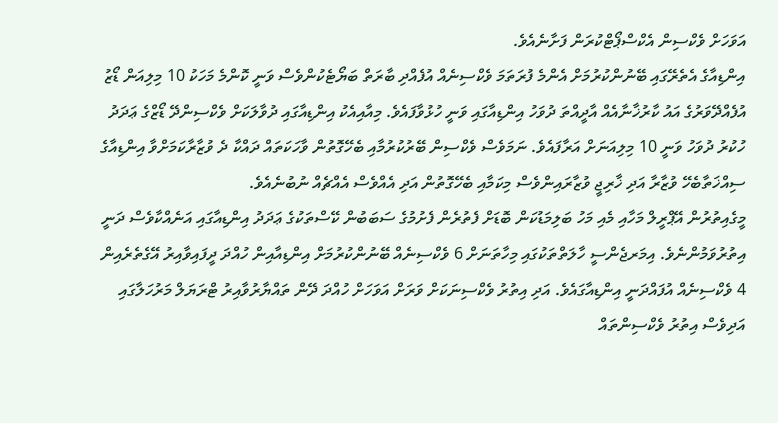އަވަހަށް ވެކްސިން އެކްސްޕޯޓްކުރަން ފަށާނެއެވެ.
އިންޑިއާގެ އެތެރޭގައި ބޭނުންކުރުމަށް އެންމެ ފުރަތަމަ ވެކްސިނެއް އުފެއްދި ބާރަތް ބަޔޯޓެކުންވެސް ވަނީ ކޮންމެ މަހަކު 10 މިލިއަން ޑޯޒު އުފެއްދޭވަރުގެ އައު ކާރުޚާނާއެއް އާދީއްތަ ދުވަހު އިންޑިއާގައި ވަނީ ހުޅުވާފައެވެ. މިއާއިއެކު އިންޑިއާގައި ދުވާލަކަށް ވެކްސިންދޭ ޑޯޒްގެ ޢަދަދު ހުކުރު ދުވަހު ވަނީ 10 މިލިއަނަށް އަރާފައެވެ. ނަމަވެސް ވެކްސިން ބޭރުކުރުމާއި ބެހޭގޮތުން ވާހަކަތައް ދައްކާ ދެ ވުޒާރާކަމަށްވާ އިންޑިއާގެ ސިއްޚަތާބެހޭ ވުޒާރާ އަދި ޚާރިޖީ ވުޒާރައިންވެސް މިކަމާއި ބެހޭގޮތުން އަދި އެއްވެސް އެއްޗެއް ނުބުނެއެވެ.
މީގެއިތުރުން އޭޕްރީލް މަހާއި މެއި މަހު ބަލިމަޑުކަން ބޮޑަށް ފެތުރެން ފެށުމުގެ ސަބަބުން ކޭސްތަކުގެ ޢަދަދު އިންޑިއާގައި އަނެއްކާވެސް ދަނީ އިތުރުވަމުންނެވެ. އިމަރޖެންސީ ހާލަތްތަކުގައި މިހާތަނަށް 6 ވެކްސިނެއް ބޭނުންކުރުމަށް އިންޑިއާއިން ހުއްދަ ދީފައިވާއިރު އޭގެތެރެއިން 4 ވެކްސިނެއް އުފައްދަނީ އިންޑިއާގައެވެ. އަދި އިތުރު ވެކްސިނަކަށް ވަރަށް އަވަހަށް ހުއްދަ ދޭން ތައްޔާރުވާއިރު ޓްރަޔަލް މަރުހަލާގައި އަދިވެސް އިތުރު ވެކްސިންތައް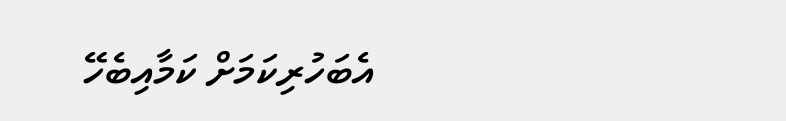އެބަހުރިކަމަށް ކަމާއިބެހޭ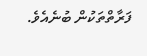ފަރާތްތަކުން ބުނެއެވެ.